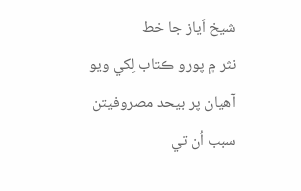شيخ اَياز جا خط
نثر ۾ پورو ڪتاب لِکي ويو آهيان پر بيحد مصروفيتن سبب اُن تي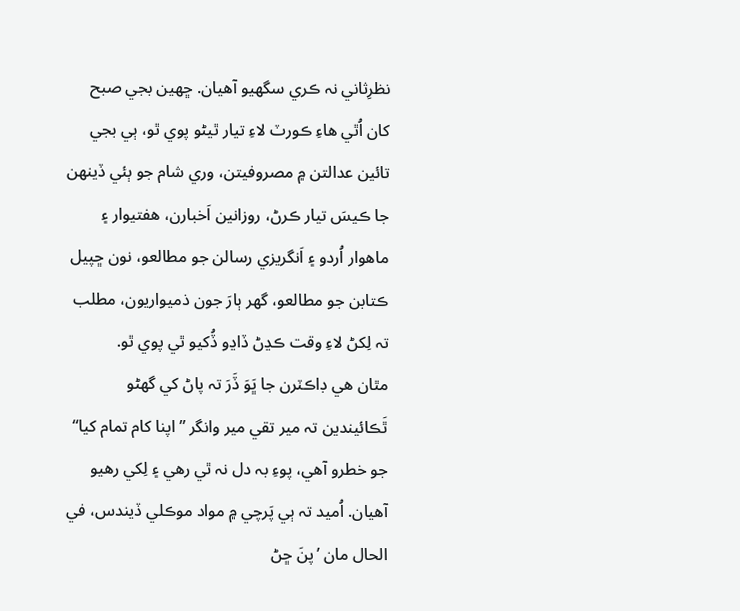نظرِثاني نہ ڪري سگهيو آهيان. ڇھين بجي صبح کان اُٿي هاءِ ڪورٽ لاءِ تيار ٿيڻو پوي ٿو، ٻي بجي تائين عدالتن ۾ مصروفيتن، وري شام جو ٻئي ڏينھن جا ڪيسَ تيار ڪرڻ، روزانين اَخبارن، هفتيوار ۽ ماهوار اُردو ۽ اَنگريزي رسالن جو مطالعو، نون ڇپيل ڪتابن جو مطالعو، گهر ٻارَ جون ذميواريون، مطلب تہ لِکڻ لاءِ وقت ڪڍڻ ڏاڍو ڏُکيو ٿي پوي ٿو.
مٿان هي ڊاڪٽرن جا ڀَوَ ڏَرَ تہ پاڻ کي گهڻو ٿَڪائيندين تہ مير تقي مير وانگر ”اپنا کام تمام کیا“ جو خطرو آهي، پوءِ بہ دل نہ ٿي رهي ۽ لِکي رهيو آهيان. اُميد تہ ٻي پَرچي ۾ مواد موڪلي ڏيندس، في الحال مان ’پنَ ڇڻ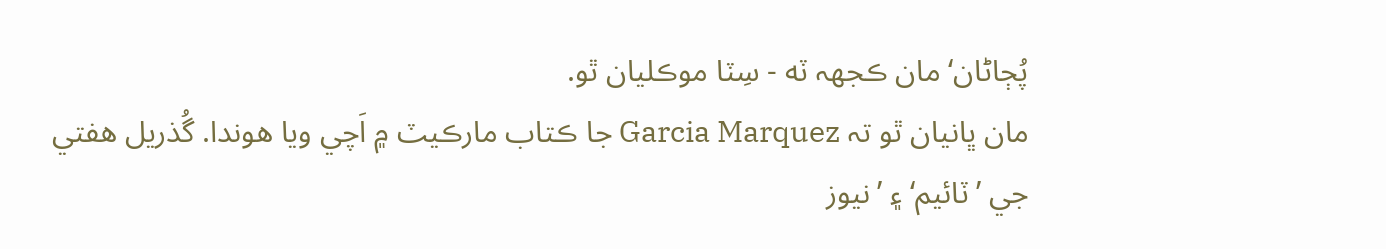پُڄاڻان‘ مان ڪجهہ ٽه - سِٽا موڪليان ٿو.
مان ڀانيان ٿو تہ Garcia Marquez جا ڪتاب مارڪيٽ ۾ اَچي ويا هوندا. گُذريل هفتي جي ’ٽائيم‘ ۽ ’نيوز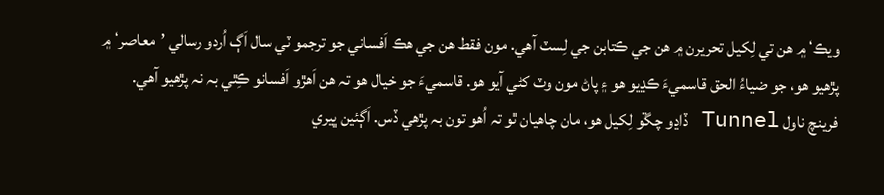ويڪ‘ ۾ هن تي لِکيل تحريرن ۾ هن جي ڪتابن جي لِسٽ آهي. مون فقط هن جي هڪ اَفساني جو ترجمو ٽي سال اَڳ اُردو رسالي ’معاصر‘ ۾ پڙهيو هو، جو ضياءُ الحق قاسميءَ ڪڍيو هو ۽ پاڻ مون وٽ کڻي آيو هو. قاسميءَ جو خيال هو تہ هن اَهڙو اَفسانو ڪِٿي بہ نہ پڙهيو آهي.
فرينچ ناول Tunnel ڏاڍو چڱو لِکيل هو، مان چاهيان ٿو تہ اُهو تون بہ پڙهي ڏس. اَڳئين ڀيري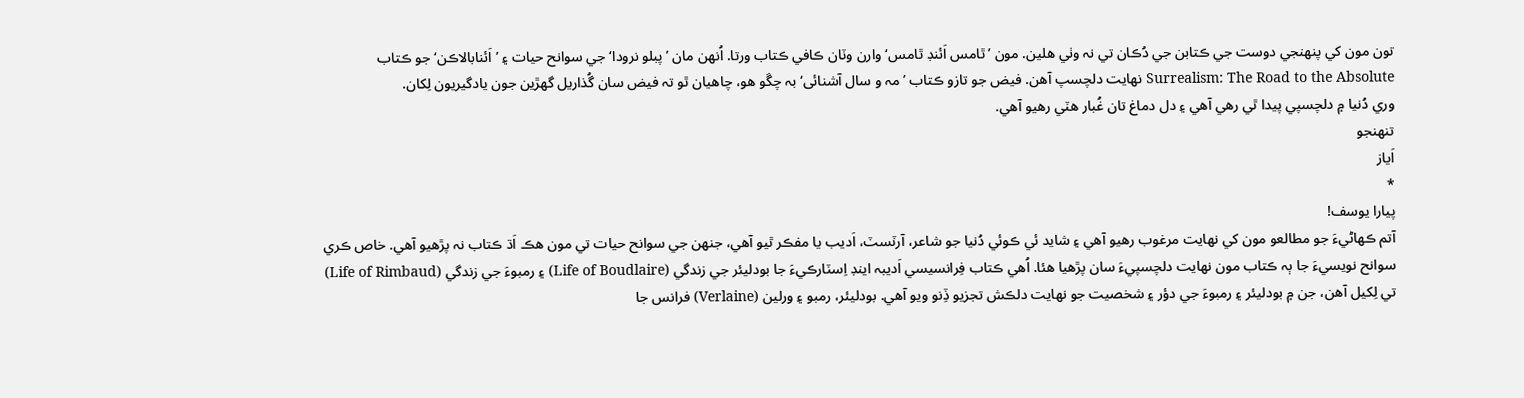تون مون کي پنھنجي دوست جي ڪتابن جي دُڪان تي نہ وٺي هلين. مون ’ٿامس اَئنڊ ٿامس‘ وارن وٽان ڪافي ڪتاب ورتا. اُنھن مان ’پبلو نرودا‘ جي سوانح حيات ۽ ’اَئنابالاڪن‘ جو ڪتاب Surrealism: The Road to the Absolute نھايت دلچسپ آهن. فيض جو تازو ڪتاب ’مہ و سال آشنائی‘ بہ چڱو هو، چاهيان ٿو تہ فيض سان گُذاريل گهڙين جون يادگيريون لِکان.
وري دُنيا ۾ دلچسپي پيدا ٿي رهي آهي ۽ دل دماغ تان غُبار هٽي رهيو آهي.
تنھنجو
اَياز
*
پيارا يوسف!
آتم ڪھاڻيءَ جو مطالعو مون کي نھايت مرغوب رهيو آهي ۽ شايد ئي ڪوئي دُنيا جو شاعر، آرٽسٽ، اَديب يا مفڪر ٿيو آهي، جنھن جي سوانح حيات تي مون هڪ اَڌ ڪتاب نہ پڙهيو آهي. خاص ڪري سوانح نويسيءَ جا ٻہ ڪتاب مون نھايت دلچسپيءَ سان پڙهيا هئا. اُهي ڪتاب فِرانسيسي اَديبہ اينڊ اِسٽارڪيءَ جا بودليئر جي زندگي (Life of Boudlaire) ۽ رمبوءَ جي زندگي (Life of Rimbaud) تي لِکيل آهن، جن ۾ بودليئر ۽ رمبوءَ جي دؤر ۽ شخصيت جو نھايت دلڪش تجزيو ڏِنو ويو آهي. بودليئر، رمبو ۽ ورلين (Verlaine) فرانس جا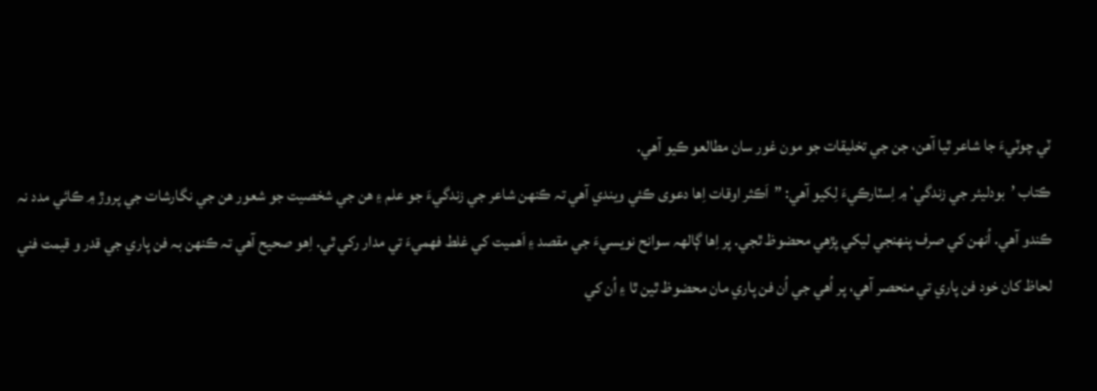ٽي چوٽيءَ جا شاعر ٿيا آهن، جن جي تخليقات جو مون غور سان مطالعو ڪيو آهي.
ڪتاب ’بودليئر جي زندگي‘ ۾ اِسٽارڪيءَ لِکيو آهي: ”اَڪثر اوقات اِها دعوى ڪئي ويندي آهي تہ ڪنھن شاعر جي زندگيءَ جو علم ۽ هن جي شخصيت جو شعور هن جي نگارشات جي پروڙ ۾ ڪائي مدد نہ ڪندو آهي. اُنھن کي صرف پنھنجي ليکي پڙهي محضوظ ٿجي. پر اِها ڳالھہ سوانح نويسيءَ جي مقصد ۽ اَهميت کي غلط فھميءَ تي مدار رکي ٿي. اِهو صحيح آهي تہ ڪنھن بہ فن پاري جي قدر و قيمت فني لحاظ کان خود فن پاري تي منحصر آهي، پر اُهي جي اُن فن پاري مان محضوظ ٿين ٿا ۽ اُن کي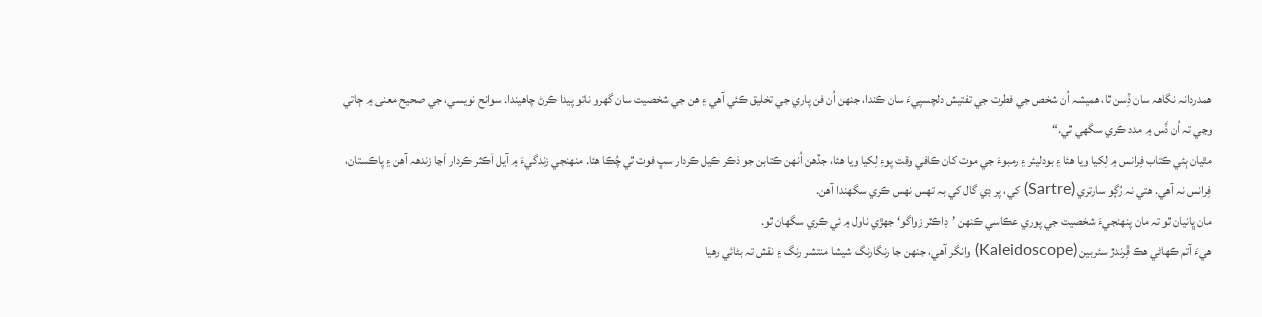همدردانہ نگاھہ سان ڏِسن ٿا، هميشہ اُن شخص جي فطرت جي تفتيش دلچسپيءَ سان ڪندا، جنھن اُن فن پاري جي تخليق ڪئي آهي ۽ هن جي شخصيت سان گهرو ناتو پيدا ڪرڻ چاهيندا. سوانح نويسي، جي صحيح معنى ۾ ڄاتي وڃي تہ اُن ڏَس ۾ مدد ڪري سگهي ٿي.“
مٿيان ٻئي ڪتاب فِرانس ۾ لِکيا ويا هئا ۽ بودليئر ۽ رمبوءَ جي موت کان ڪافي وقت پوءِ لِکيا ويا هئا، جڏهن اُنھن ڪتابن جو ذڪر ڪيل ڪردار سڀ فوت ٿي چُڪا هئا. منھنجي زندگيءَ ۾ آيل اَڪثر ڪردار اَڃا زندھہ آهن ۽ پاڪستان، فِرانس نہ آهي. هتي نہ رُڳو سارتري (Sartre) کي، پر ڊي گال کي بہ تھس نھس ڪري سگهندا آهن.
مان ڀانيان ٿو تہ مان پنھنجيءَ شخصيت جي پوري عڪاسي ڪنھن ’ڊاڪٽر زواگو‘ جھڙي ناول ۾ ئي ڪري سگهان ٿو.
هيءَ آتم ڪھاڻي هڪ ڦِرندڙ سئربين (Kaleidoscope) وانگر آهي، جنھن جا رنگارنگ شيشا منتشر رنگ ۽ نقش تہ بڻائي رهيا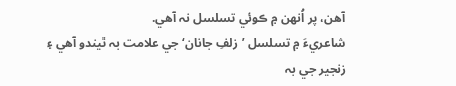آهن، پر اُنھن ۾ ڪوئي تسلسل نہ آهي.
شاعريءَ ۾ تسلسل ’زلفِ جانان‘ جي علامت بہ ٿيندو آهي ۽ زنجير جي بہ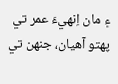۽ مان اِنھيءَ عمر تي پھتو آهيان، جنھن تي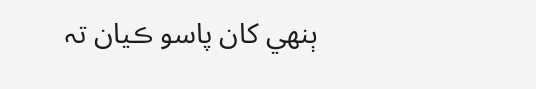ٻنھي کان پاسو ڪيان تہ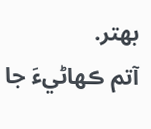بھتر.
آتم ڪھاڻيءَ جا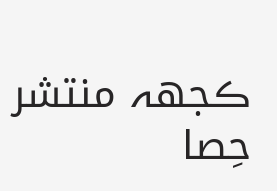ڪجهہ منتشر حِصا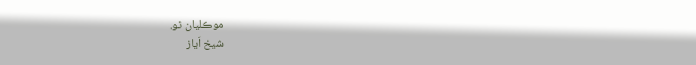موڪليان ٿو.
شيخ اَياز